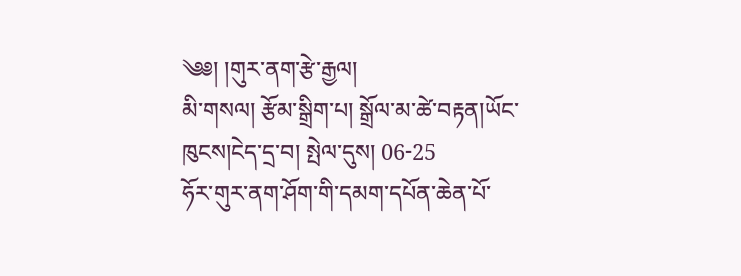༄༅། །གུར་ནག་རྩེ་རྒྱལ།
མི་གསལ། རྩོམ་སྒྲིག་པ། སྒྲོལ་མ་ཚེ་བརྟན།ཡོང་ཁུངས།ངེད་དྲ་བ། སྤེལ་དུས། 06-25
ཧོར་གུར་ནག་ཤོག་གི་དམག་དཔོན་ཆེན་པོ་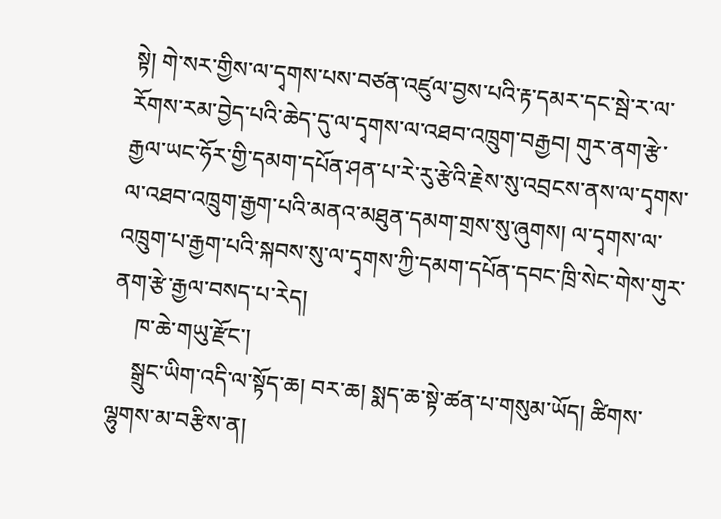སྟེ། གེ་སར་གྱིས་ལ་དྭགས་པས་བཙན་འཛུལ་བྱས་པའི་རྟ་དམར་དང་སྦེ་ར་ལ་རོགས་རམ་བྱེད་པའི་ཆེད་དུ་ལ་དྭགས་ལ་འཐབ་འཁྲུག་བརྒྱབ། གུར་ནག་རྩེ་རྒྱལ་ཡང་ཧོར་གྱི་དམག་དཔོན་ཤན་པ་རེ་རུ་རྩེའི་རྗེས་སུ་འབྲངས་ནས་ལ་དྭགས་ལ་འཐབ་འཁྲུག་རྒྱག་པའི་མནའ་མཐུན་དམག་གྲས་སུ་ཞུགས། ལ་དྭགས་ལ་འཁྲུག་པ་རྒྱག་པའི་སྐབས་སུ་ལ་དྭགས་ཀྱི་དམག་དཔོན་དབང་ཁྲི་སེང་གེས་གུར་ནག་རྩེ་རྒྱལ་བསད་པ་རེད།
    ཁ་ཆེ་གཡུ་རྫོང་།
    སྒྲུང་ཡིག་འདི་ལ་སྟོད་ཆ། བར་ཆ། སྨད་ཆ་སྟེ་ཚན་པ་གསུམ་ཡོད། ཚིགས་ལྷུགས་མ་བརྩིས་ན།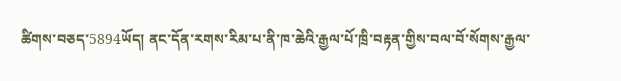ཚིགས་བཅད་5894ཡོད། ནང་དོན་རགས་རིམ་པ་ནི་ཁ་ཆེའི་རྒྱལ་པོ་ཁྲི་བརྟན་གྱིས་བལ་བོ་སོགས་རྒྱལ་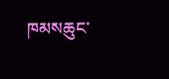ཁམསཆུང་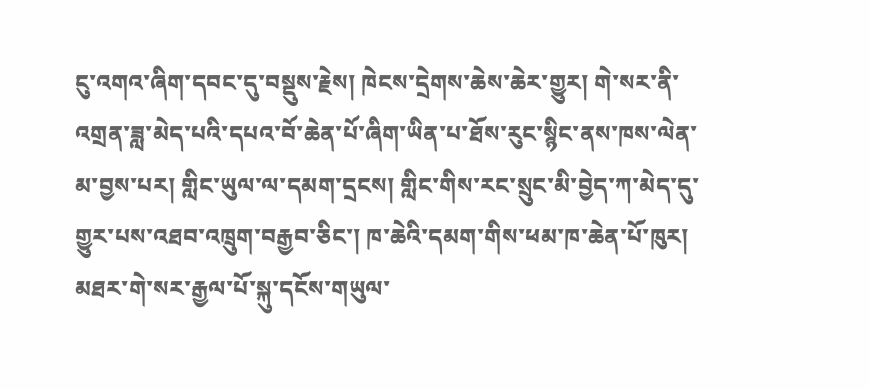ངུ་འགའ་ཞིག་དབང་དུ་བསྡུས་རྗེས། ཁེངས་དྲེགས་ཆེས་ཆེར་གྱུར། གེ་སར་ནི་འགྲན་ཟླ་མེད་པའི་དཔའ་བོ་ཆེན་པོ་ཞིག་ཡིན་པ་ཐོས་རུང་སྙིང་ནས་ཁས་ལེན་མ་བྱས་པར། གླིང་ཡུལ་ལ་དམག་དྲངས། གླིང་གིས་རང་སྲུང་མི་བྱེད་ཀ་མེད་དུ་གྱུར་པས་འཐབ་འཁྲུག་བརྒྱབ་ཅིང་། ཁ་ཆེའི་དམག་གིས་ཕམ་ཁ་ཆེན་པོ་ཁུར། མཐར་གེ་སར་རྒྱལ་པོ་སྐུ་དངོས་གཡུལ་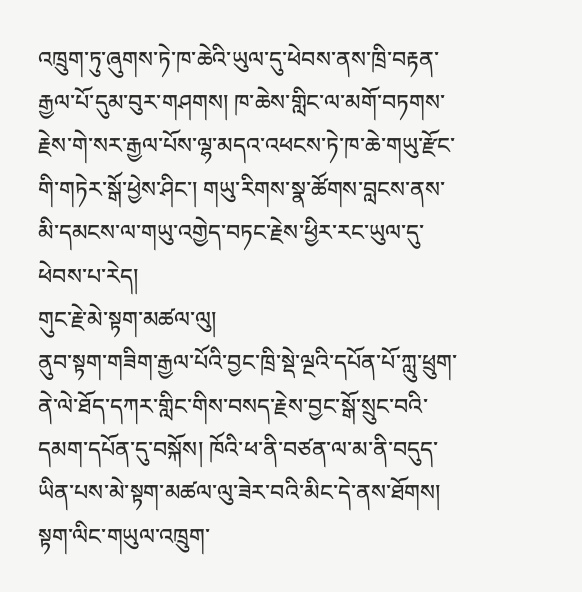འཁྲུག་ཏུ་ཞུགས་ཏེ་ཁ་ཆེའི་ཡུལ་དུ་ཕེབས་ནས་ཁྲི་བརྟན་རྒྱལ་པོ་དུམ་བུར་གཤགས། ཁ་ཆེས་གླིང་ལ་མགོ་བཏགས་རྗེས་གེ་སར་རྒྱལ་པོས་ལྷ་མདའ་འཕངས་ཏེ་ཁ་ཆེ་གཡུ་རྫོང་གི་གཏེར་སྒོ་ཕྱེས་ཤིང་། གཡུ་རིགས་སྣ་ཚོགས་བླངས་ནས་མི་དམངས་ལ་གཡུ་འགྱེད་བཏང་རྗེས་ཕྱིར་རང་ཡུལ་དུ་ཕེབས་པ་རེད།
གུང་རྗེ་མེ་སྟག་མཚལ་ལུ།
ནུབ་སྟག་གཟིག་རྒྱལ་པོའི་བྱང་ཁྲི་སྡེ་ལྔའི་དཔོན་པོ་ཀླུ་ཕྲུག་ནེ་ལེ་ཐོད་དཀར་གླིང་གིས་བསད་རྗེས་བྱང་སྒོ་སྲུང་བའི་དམག་དཔོན་དུ་བསྐོས། ཁོའི་ཕ་ནི་བཙན་ལ་མ་ནི་བདུད་ཡིན་པས་མེ་སྟག་མཚལ་ལུ་ཟེར་བའི་མིང་དེ་ནས་ཐོགས། སྟག་ལིང་གཡུལ་འཁྲུག་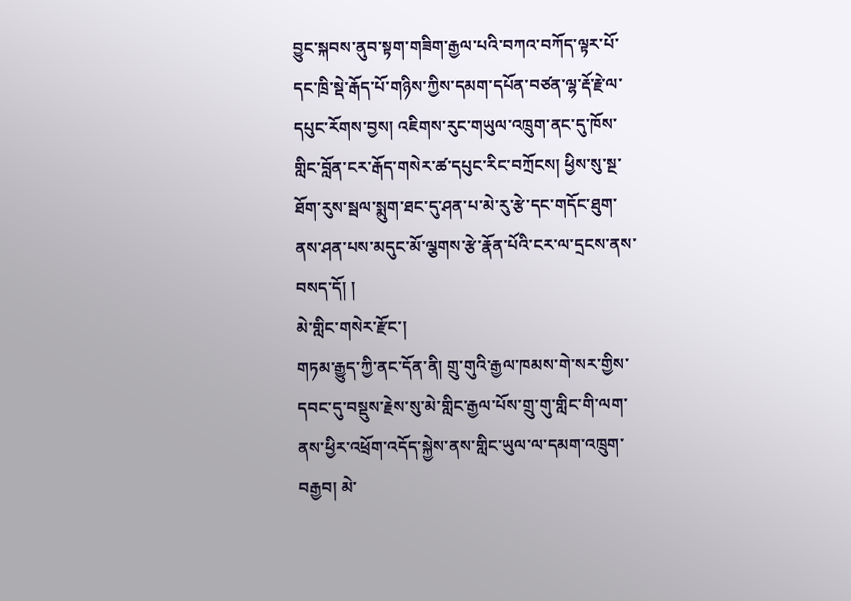བྱུང་སྐབས་ནུབ་སྟག་གཟིག་རྒྱལ་པའི་བཀའ་བཀོད་ལྟར་པོ་དང་ཁྲི་སྡེ་རྒོད་པོ་གཉིས་ཀྱིས་དམག་དཔོན་བཙན་ལྷ་རྡོ་རྗེ་ལ་དཔུང་རོགས་བྱས། འཇིགས་རུང་གཡུལ་འཁྲུག་ནང་དུ་ཁོས་གླིང་བློན་ངར་རྒོད་གསེར་ཚ་དཔུང་རིང་བཀྲོངས། ཕྱིས་སུ་སྔ་ཐོག་རུས་སྦལ་སྨུག་ཐང་དུ་ཤན་པ་མེ་རུ་རྩེ་དང་གདོང་ཐུག་ནས་ཤན་པས་མདུང་མོ་ལྕགས་རྩེ་རྣོན་པོའི་ངར་ལ་དྲངས་ནས་བསད་དོ། །
མེ་གླིང་གསེར་རྫོང་།
གཏམ་རྒྱུད་ཀྱི་ནང་དོན་ནི། གྲུ་གུའི་རྒྱལ་ཁམས་གེ་སར་གྱིས་དབང་དུ་བསྡུས་རྗེས་སུ་མེ་གླིང་རྒྱལ་པོས་གྲུ་གུ་གླིང་གི་ལག་ནས་ཕྱིར་འཕྲོག་འདོད་སྐྱེས་ནས་གླིང་ཡུལ་ལ་དམག་འཁྲུག་བརྒྱབ། མེ་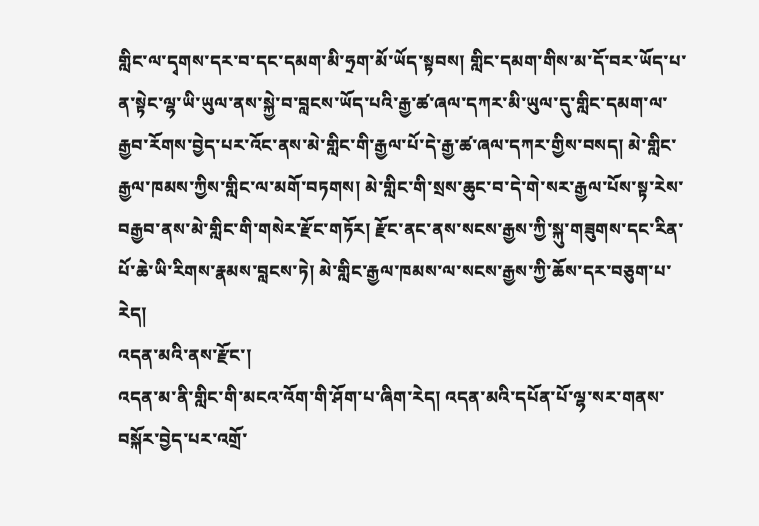གླིང་ལ་དྭགས་དར་བ་དང་དམག་མི་ཧྲག་མོ་ཡོད་སྟབས། གླིང་དམག་གིས་མ་དོ་བར་ཡོད་པ་ན་སྟེང་ལྷ་ཡི་ཡུལ་ནས་སྐྱེ་བ་བླངས་ཡོད་པའི་རྒྱ་ཚ་ཞལ་དཀར་མི་ཡུལ་དུ་གླིང་དམག་ལ་རྒྱབ་རོགས་བྱེད་པར་འོང་ནས་མེ་གླིང་གི་རྒྱལ་པོ་དེ་རྒྱ་ཚ་ཞལ་དཀར་གྱིས་བསད། མེ་གླིང་རྒྱལ་ཁམས་ཀྱིས་གླིང་ལ་མགོ་བཏགས། མེ་གླིང་གི་སྲས་ཆུང་བ་དེ་གེ་སར་རྒྱལ་པོས་སྟ་རེས་བརྒྱབ་ནས་མེ་གླིང་གི་གསེར་རྫོང་གཏོར། རྫོང་ནང་ནས་སངས་རྒྱས་ཀྱི་སྐུ་གཟུགས་དང་རིན་པོ་ཆེ་ཡི་རིགས་རྣམས་བླངས་ཏེ། མེ་གླིང་རྒྱལ་ཁམས་ལ་སངས་རྒྱས་ཀྱི་ཆོས་དར་བཅུག་པ་རེད།
འདན་མའི་ནས་རྫོང་།
འདན་མ་ནི་གླིང་གི་མངའ་འོག་གི་ཤོག་པ་ཞིག་རེད། འདན་མའི་དཔོན་པོ་ལྷ་སར་གནས་བསྐོར་བྱེད་པར་འགྲོ་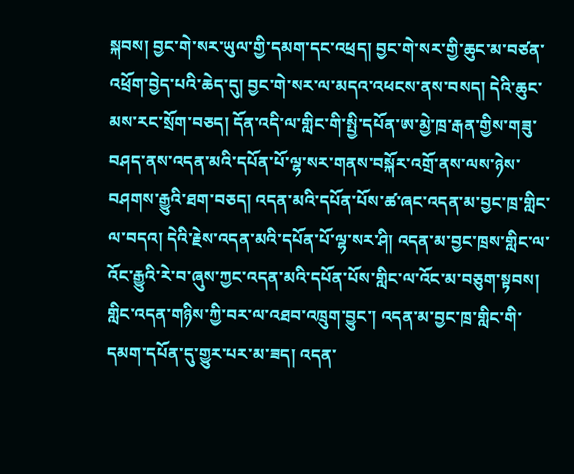སྐབས། བྱང་གེ་སར་ཡུལ་གྱི་དམག་དང་འཕྲད། བྱང་གེ་སར་གྱི་ཆུང་མ་བཙན་འཕྲོག་བྱེད་པའི་ཆེད་དུ། བྱང་གེ་སར་ལ་མདའ་འཕངས་ནས་བསད། དེའི་ཆུང་མས་རང་སྲོག་བཅད། དོན་འདི་ལ་གླིང་གི་སྤྱི་དཔོན་ཨ་མྱེ་ཁྲ་རྒན་གྱིས་གཟུ་བཤད་ནས་འདན་མའི་དཔོན་པོ་ལྷ་སར་གནས་བསྐོར་འགྲོ་ནས་ལས་ཉེས་བཤགས་རྒྱུའི་ཐག་བཅད། འདན་མའི་དཔོན་པོས་ཚ་ཞང་འདན་མ་བྱང་ཁྲ་གླིང་ལ་བདའ། དེའི་རྗེས་འདན་མའི་དཔོན་པོ་ལྷ་སར་ཤི། འདན་མ་བྱང་ཁྲས་གླིང་ལ་འོང་རྒྱུའི་རེ་བ་ཞུས་ཀྱང་འདན་མའི་དཔོན་པོས་གླིང་ལ་འོང་མ་བཅུག་སྟབས། གླིང་འདན་གཉིས་ཀྱི་བར་ལ་འཐབ་འཁྲུག་བྱུང་། འདན་མ་བྱང་ཁྲ་གླིང་གི་དམག་དཔོན་དུ་གྱུར་པར་མ་ཟད། འདན་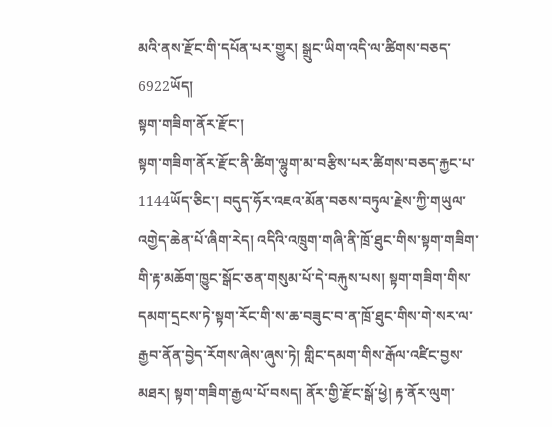མའི་ནས་རྫོང་གི་དཔོན་པར་གྱུར། སྒྲུང་ཡིག་འདི་ལ་ཚིགས་བཅད་6922ཡོད།
སྟག་གཟིག་ནོར་རྫོང་།
སྟག་གཟིག་ནོར་རྫོང་ནི་ཚིག་ལྷུག་མ་བརྩིས་པར་ཚིགས་བཅད་རྐྱང་པ་1144ཡོད་ཅིང་། བདུད་ཧོར་འཇའ་མོན་བཅས་བཏུལ་རྗེས་ཀྱི་གཡུལ་འགྱེད་ཆེན་པོ་ཞིག་རེད། འདིའི་འཁྲུག་གཞི་ནི་ཁྲོ་ཐུང་གིས་སྟག་གཟིག་གི་རྟ་མཆོག་ཁྱུང་སྒོང་ཅན་གསུམ་པོ་དེ་བརྐུས་པས། སྟག་གཟིག་གིས་དམག་དྲངས་ཏེ་སྟག་རོང་གི་ས་ཆ་བཟུང་བ་ན་ཁྲོ་ཐུང་གིས་གེ་སར་ལ་རྒྱབ་ནོན་བྱེད་རོགས་ཞེས་ཞུས་ཏེ། གླིང་དམག་གིས་རྒོལ་འཛིང་བྱས་མཐར། སྟག་གཟིག་རྒྱལ་པོ་བསད། ནོར་གྱི་རྫོང་སྒོ་ཕྱེ། རྟ་ནོར་ལུག་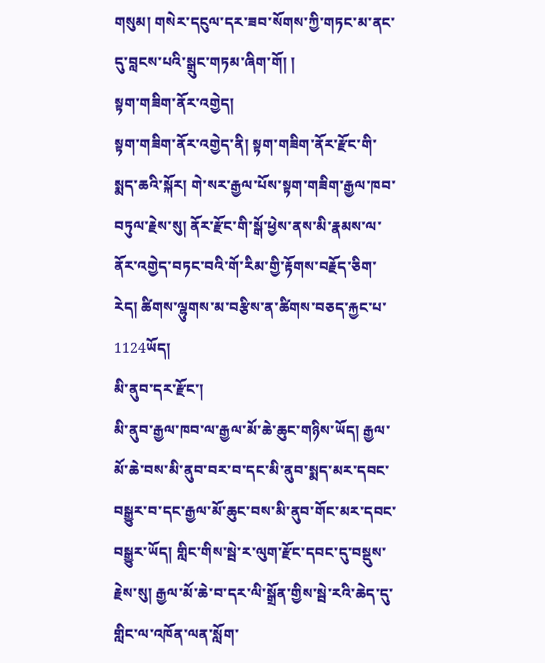གསུམ། གསེར་དངུལ་དར་ཟབ་སོགས་ཀྱི་གཏང་མ་ནང་དུ་བླངས་པའི་སྒྲུང་གཏམ་ཞིག་གོ། །
སྟག་གཟིག་ནོར་འགྱེད།
སྟག་གཟིག་ནོར་འགྱེད་ནི། སྟག་གཟིག་ནོར་རྫོང་གི་སྨད་ཆའི་སྐོར། གེ་སར་རྒྱལ་པོས་སྟག་གཟིག་རྒྱལ་ཁབ་བཏུལ་རྗེས་སུ། ནོར་རྫོང་གི་སྒོ་ཕྱེས་ནས་མི་རྣམས་ལ་ནོར་འགྱེད་བཏང་བའི་གོ་རིམ་གྱི་རྟོགས་བརྗོད་ཅིག་རེད། ཚིགས་ལྷུགས་མ་བརྩིས་ན་ཚིགས་བཅད་རྐྱང་པ་1124ཡོད།
མི་ནུབ་དར་རྫོང་།
མི་ནུབ་རྒྱལ་ཁབ་ལ་རྒྱལ་མོ་ཆེ་ཆུང་གཉིས་ཡོད། རྒྱལ་མོ་ཆེ་བས་མི་ནུབ་བར་བ་དང་མི་ནུབ་སྨད་མར་དབང་བསྒྱུར་བ་དང་རྒྱལ་མོ་ཆུང་བས་མི་ནུབ་གོང་མར་དབང་བསྒྱུར་ཡོད། གླིང་གིས་སྦེ་ར་ལུག་རྫོང་དབང་དུ་བསྡུས་རྗེས་སུ། རྒྱལ་མོ་ཆེ་བ་དར་ལི་སྒྲོན་གྱིས་སྦེ་རའི་ཆེད་དུ་གླིང་ལ་འཁོན་ལན་སློག་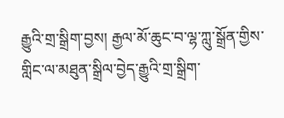རྒྱུའི་གྲ་སྒྲིག་བྱས། རྒྱལ་མོ་ཆུང་བ་ལྷ་ཀླུ་སྒྲོན་གྱིས་གླིང་ལ་མཐུན་སྒྲིལ་བྱེད་རྒྱུའི་གྲ་སྒྲིག་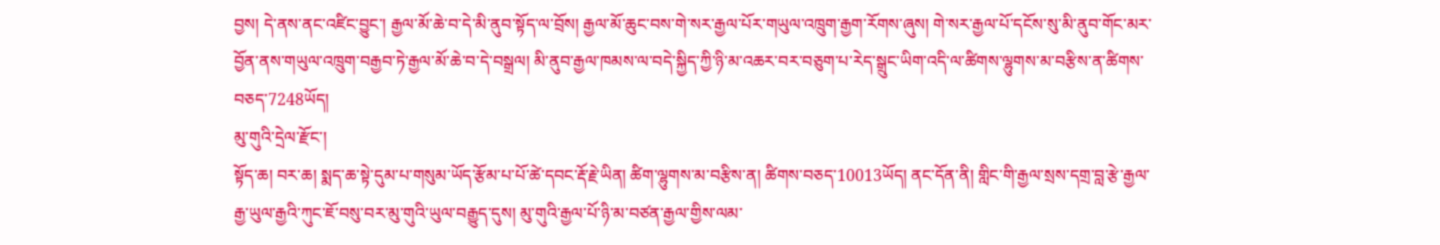བྱས། དེ་ནས་ནང་འཛིང་བྱུང་། རྒྱལ་མོ་ཆེ་བ་དེ་མི་ནུབ་སྟོད་ལ་བྲོས། རྒྱལ་མོ་ཆུང་བས་གེ་སར་རྒྱལ་པོར་གཡུལ་འཁྲུག་རྒྱག་རོགས་ཞུས། གེ་སར་རྒྱལ་པོ་དངོས་སུ་མི་ནུབ་གོང་མར་བྱོན་ནས་གཡུལ་འཁྲུག་བརྒྱབ་ཏེ་རྒྱལ་མོ་ཆེ་བ་དེ་བསྒྲལ། མི་ནུབ་རྒྱལ་ཁམས་ལ་བདེ་སྐྱིད་ཀྱི་ཉི་མ་འཆར་བར་བཅུག་པ་རེད་སྒྲུང་ཡིག་འདི་ལ་ཚིགས་ལྷུགས་མ་བརྩིས་ན་ཚིགས་བཅད་7248ཡོད།
མུ་གུའི་དྲེལ་རྫོང་།
སྟོད་ཆ། བར་ཆ། སྨད་ཆ་སྟེ་དུམ་པ་གསུམ་ཡོད་རྩོམ་པ་པོ་ཚེ་དབང་རྡོ་རྗེ་ཡིན། ཚིག་ལྷུགས་མ་བརྩིས་ན། ཚིགས་བཅད་10013ཡོད། ནང་དོན་ནི། གླིང་གི་རྒྱལ་སྲས་དགྲ་བླ་རྩེ་རྒྱལ་རྒྱ་ཡུལ་རྒྱའི་ཀུང་ཇོ་བསུ་བར་མུ་གུའི་ཡུལ་བརྒྱུད་དུས། མུ་གུའི་རྒྱལ་པོ་ཉི་མ་བཙན་རྒྱལ་གྱིས་ལམ་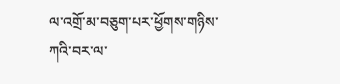ལ་འགྲོ་མ་བཅུག་པར་ཕྱོགས་གཉིས་ཀའི་བར་ལ་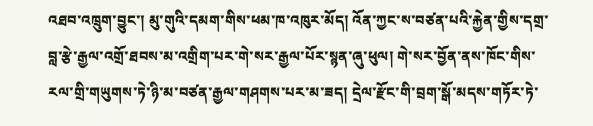འཐབ་འཁྲུག་བྱུང་། མུ་གུའི་དམག་གིས་ཕམ་ཁ་འཁུར་མོད། འོན་ཀྱང་ས་བཙན་པའི་རྐྱེན་གྱིས་དགྲ་བླ་རྩེ་རྒྱལ་འགྲོ་ཐབས་མ་འགྲིག་པར་གེ་སར་རྒྱལ་པོར་སྙན་ཞུ་ཕུལ། གེ་སར་བྱོན་ནས་ཁོང་གིས་རལ་གྲི་གཡུགས་ཏེ་ཉི་མ་བཙན་རྒྱལ་གཤགས་པར་མ་ཟད། དྲེལ་རྫོང་གི་བྲག་སྒོ་མདས་གཏོར་ཏེ་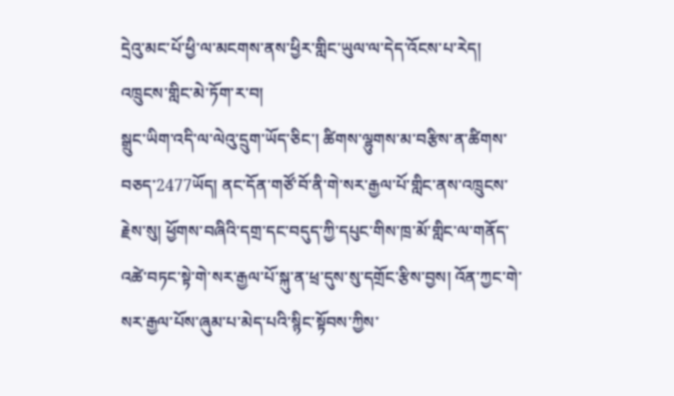དྲེའུ་མང་པོ་ཕྱི་ལ་མངགས་ནས་ཕྱིར་གླིང་ཡུལ་ལ་དེད་འོངས་པ་རེད།
འཁྲུངས་གླིང་མེ་ཏོག་ར་བ།
སྒྲུང་ཡིག་འདི་ལ་ལེའུ་དྲུག་ཡོད་ཅིང་། ཚིགས་ལྷུགས་མ་བརྩིས་ན་ཚིགས་བཅད་2477ཡོད། ནང་དོན་གཙོ་བོ་ནི་གེ་སར་རྒྱལ་པོ་གླིང་ནས་འཁྲུངས་རྗེས་སུ། ཕྱོགས་བཞིའི་དགྲ་དང་བདུད་ཀྱི་དཔུང་གིས་ཁྲ་མོ་གླིང་ལ་གནོད་འཚེ་བཏང་སྟེ་གེ་སར་རྒྱལ་པོ་སྐུ་ན་ཕྲ་དུས་སུ་དགྲོང་རྩིས་བྱས། འོན་ཀྱང་གེ་སར་རྒྱལ་པོས་ཞུམ་པ་མེད་པའི་སྙིང་སྟོབས་ཀྱིས་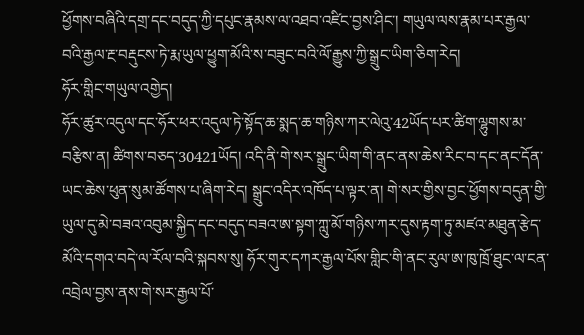ཕྱོགས་བཞིའི་དགྲ་དང་བདུད་ཀྱི་དཔུང་རྣམས་ལ་འཐབ་འཛིང་བྱས་ཤིང་། གཡུལ་ལས་རྣམ་པར་རྒྱལ་བའི་རྒྱལ་རྔ་བརྡུངས་ཏེ་རྨ་ཡུལ་ཕྱུག་མོའི་ས་བཟུང་བའི་ལོ་རྒྱུས་ཀྱི་སྒྲུང་ཡིག་ཅིག་རེད།
ཧོར་གླིང་གཡུལ་འགྱེད།
ཧོར་ཚུར་འདུལ་དང་ཧོར་ཕར་འདུལ་ཏེ་སྟོད་ཆ་སྨད་ཆ་གཉིས་ཀར་ལེའུ་42ཡོད་པར་ཚིག་ལྷུགས་མ་བརྩིས་ན། ཚིགས་བཅད་30421ཡོད། འདི་ནི་གེ་སར་སྒྲུང་ཡིག་གི་ནང་ནས་ཆེས་རིང་བ་དང་ནང་དོན་ཡང་ཆེས་ཕུན་སུམ་ཚོགས་པ་ཞིག་རེད། སྒྲུང་འདིར་འཁོད་པ་ལྟར་ན། གེ་སར་གྱིས་བྱང་ཕྱོགས་བདུན་གྱི་ཡུལ་དུ་མེ་བཟའ་འབུམ་སྐྱིད་དང་བདུད་བཟའ་ཨ་སྟག་ཀླུ་མོ་གཉིས་ཀར་དུས་རྟག་ཏུ་མཛའ་མཐུན་རྩེད་མོའི་དགའ་བདེ་ལ་རོལ་བའི་སྐབས་སུ། ཧོར་གུར་དཀར་རྒྱལ་པོས་གླིང་གི་ནང་རུལ་ཨ་ཁུ་ཁྲོ་ཐུང་ལ་ངན་འབྲེལ་བྱས་ནས་གེ་སར་རྒྱལ་པོ་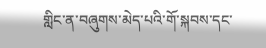གླིང་ན་བཞུགས་མེད་པའི་གོ་སྐབས་དང་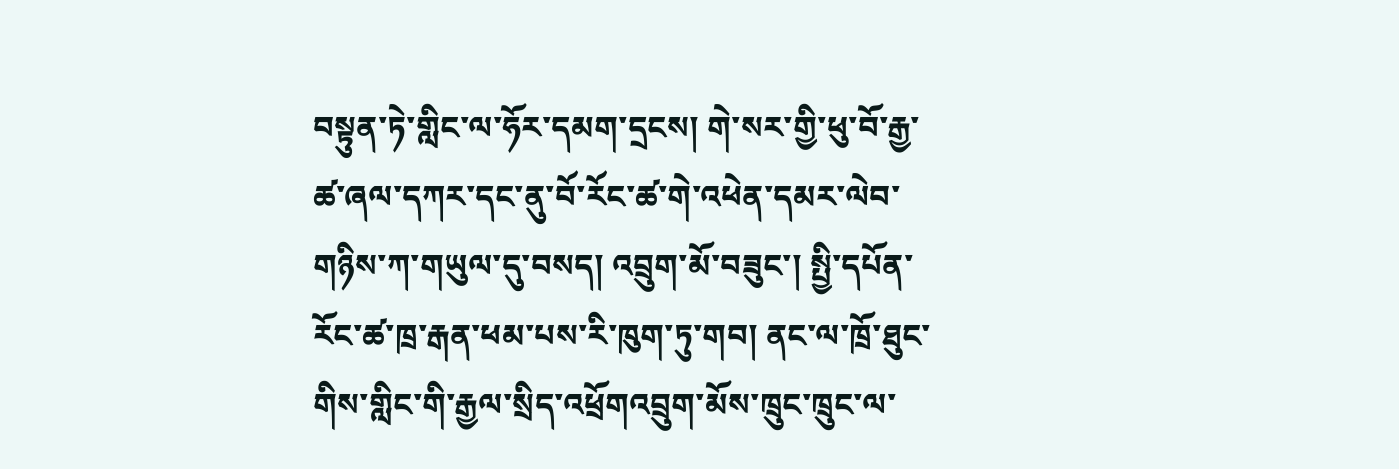བསྟུན་ཏེ་གླིང་ལ་ཧོར་དམག་དྲངས། གེ་སར་གྱི་ཕུ་བོ་རྒྱ་ཚ་ཞལ་དཀར་དང་ནུ་བོ་རོང་ཚ་གེ་འཕེན་དམར་ལེབ་གཉིས་ཀ་གཡུལ་དུ་བསད། འབྲུག་མོ་བཟུང་། སྤྱི་དཔོན་རོང་ཚ་ཁྲ་རྒན་ཕམ་པས་རི་ཁུག་ཏུ་གབ། ནང་ལ་ཁྲོ་ཐུང་གིས་གླིང་གི་རྒྱལ་སྲིད་འཕྲོགའབྲུག་མོས་ཁྲུང་ཁྲུང་ལ་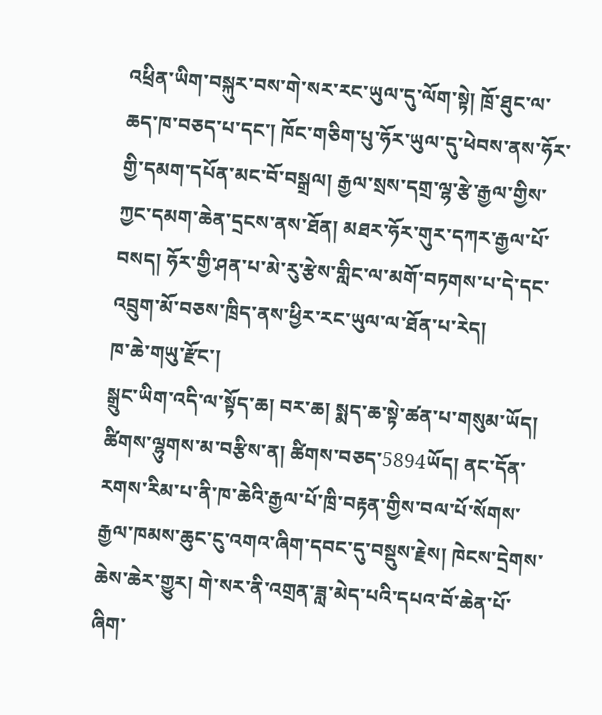འཕྲིན་ཡིག་བསྐུར་བས་གེ་སར་རང་ཡུལ་དུ་ལོག་སྟེ། ཁྲོ་ཐུང་ལ་ཆད་ཁ་བཅད་པ་དང་། ཁོང་གཅིག་པུ་ཧོར་ཡུལ་དུ་ཕེབས་ནས་ཧོར་གྱི་དམག་དཔོན་མང་བོ་བསྒྲལ། རྒྱལ་སྲས་དགྲ་ལྷ་རྩེ་རྒྱལ་གྱིས་ཀྱང་དམག་ཆེན་དྲངས་ནས་ཐོན། མཐར་ཧོར་གུར་དཀར་རྒྱལ་པོ་བསད། ཧོར་གྱི་ཤན་པ་མེ་རུ་རྩེས་གླིང་ལ་མགོ་བཏགས་པ་དེ་དང་འབྲུག་མོ་བཅས་ཁྲིད་ནས་ཕྱིར་རང་ཡུལ་ལ་ཐོན་པ་རེད།
ཁ་ཆེ་གཡུ་རྫོང་།
སྒྲུང་ཡིག་འདི་ལ་སྟོད་ཆ། བར་ཆ། སྨད་ཆ་སྟེ་ཚན་པ་གསུམ་ཡོད། ཚིགས་ལྷུགས་མ་བརྩིས་ན། ཚིགས་བཅད་5894ཡོད། ནང་དོན་རགས་རིམ་པ་ནི་ཁ་ཆེའི་རྒྱལ་པོ་ཁྲི་བརྟན་གྱིས་བལ་པོ་སོགས་རྒྱལ་ཁམས་ཆུང་ངུ་འགའ་ཞིག་དབང་དུ་བསྡུས་རྗེས། ཁེངས་དྲེགས་ཆེས་ཆེར་གྱུར། གེ་སར་ནི་འགྲན་ཟླ་མེད་པའི་དཔའ་བོ་ཆེན་པོ་ཞིག་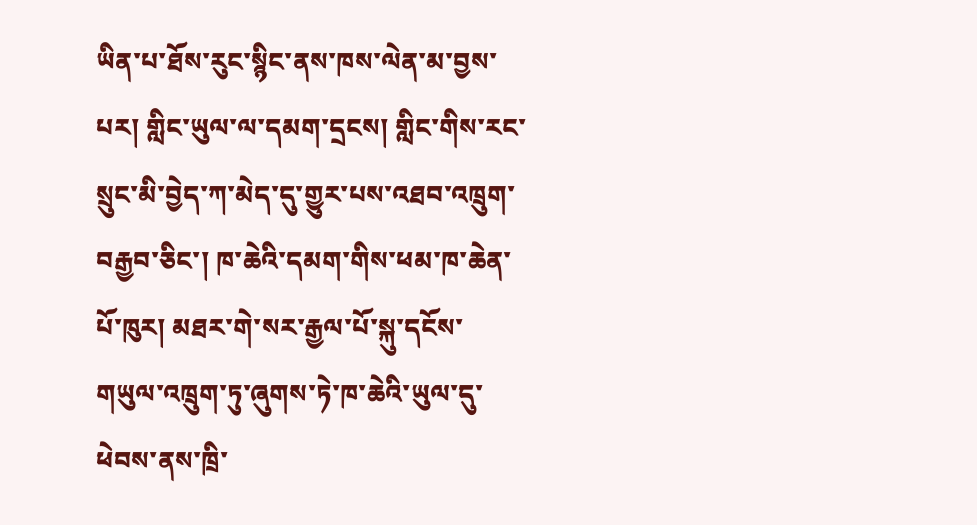ཡིན་པ་ཐོས་རུང་སྙིང་ནས་ཁས་ལེན་མ་བྱས་པར། གླིང་ཡུལ་ལ་དམག་དྲངས། གླིང་གིས་རང་སྲུང་མི་བྱེད་ཀ་མེད་དུ་གྱུར་པས་འཐབ་འཁྲུག་བརྒྱབ་ཅིང་། ཁ་ཆེའི་དམག་གིས་ཕམ་ཁ་ཆེན་པོ་ཁུར། མཐར་གེ་སར་རྒྱལ་པོ་སྐུ་དངོས་གཡུལ་འཁྲུག་ཏུ་ཞུགས་ཏེ་ཁ་ཆེའི་ཡུལ་དུ་ཕེབས་ནས་ཁྲི་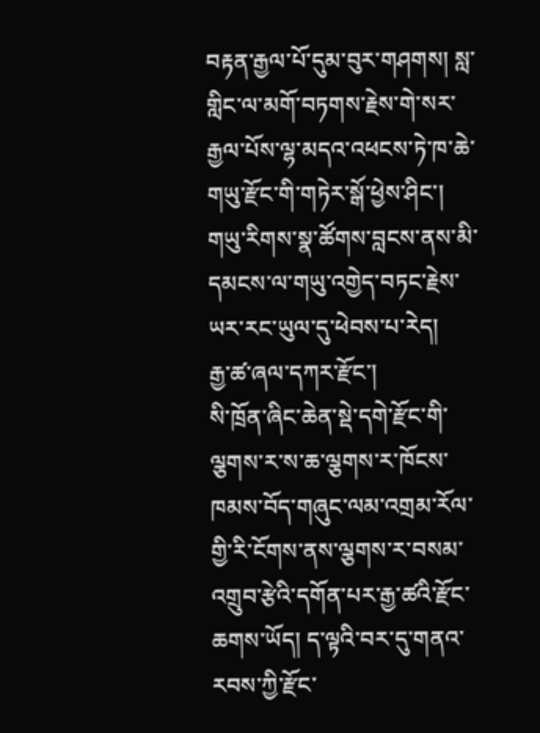བརྟན་རྒྱལ་པོ་དུམ་བུར་གཤགས། སླ་གླིང་ལ་མགོ་བཏགས་རྗེས་གེ་སར་རྒྱལ་པོས་ལྷ་མདའ་འཕངས་ཏེ་ཁ་ཆེ་གཡུ་རྫོང་གི་གཏེར་སྒོ་ཕྱེས་ཤིང་། གཡུ་རིགས་སྣ་ཚོགས་བླངས་ནས་མི་དམངས་ལ་གཡུ་འགྱེད་བཏང་རྗེས་ཡར་རང་ཡུལ་དུ་ཕེབས་པ་རེད།
རྒྱ་ཚ་ཞལ་དཀར་རྫོང་།
སི་ཁྲོན་ཞིང་ཆེན་སྡེ་དགེ་རྫོང་གི་ལྕགས་ར་ས་ཆ་ལྕགས་ར་ཁོངས་ཁམས་བོད་གཞུང་ལམ་འགྲམ་རོལ་གྱི་རི་ངོགས་ནས་ལྕགས་ར་བསམ་འགྲུབ་རྩེའི་དགོན་པར་རྒྱ་ཚའི་རྫོང་ཆགས་ཡོད། ད་ལྟའི་བར་དུ་གནའ་རབས་ཀྱི་རྫོང་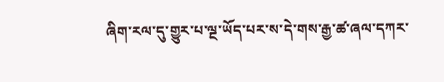ཞིག་རལ་དུ་གྱུར་པ་ལྔ་ཡོད་པར་ས་དེ་གས་རྒྱ་ཚ་ཞལ་དཀར་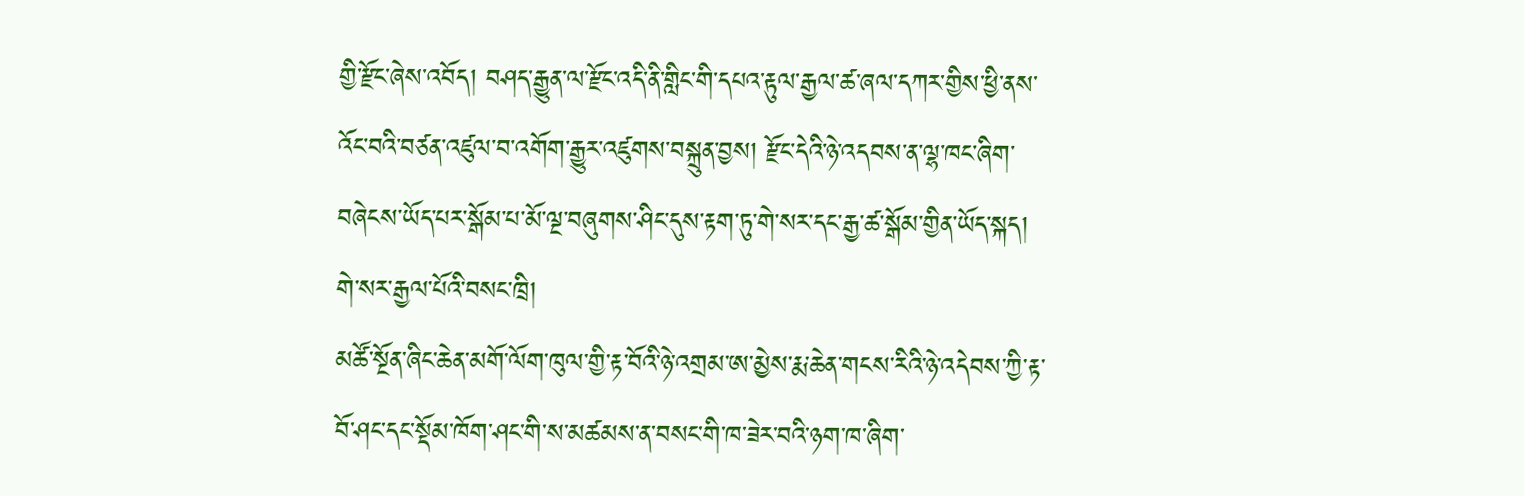གྱི་རྫོང་ཞེས་འབོད། བཤད་རྒྱུན་ལ་རྫོང་འདི་ནི་གླིང་གི་དཔའ་རྟུལ་རྒྱལ་ཚ་ཞལ་དཀར་གྱིས་ཕྱི་ནས་འོང་བའི་བཙན་འཛུལ་བ་འགོག་རྒྱུར་འཛུགས་བསྐྲུན་བྱས། རྫོང་དེའི་ཉེ་འདབས་ན་ལྷ་ཁང་ཞིག་བཞེངས་ཡོད་པར་སྒོམ་པ་མོ་ལྔ་བཞུགས་ཤིང་དུས་རྟག་ཏུ་གེ་སར་དང་རྒྱ་ཚ་སྒོམ་གྱིན་ཡོད་སྐད།
གེ་སར་རྒྱལ་པོའི་བསང་ཁྲི།
མཚོ་སྔོན་ཞིང་ཆེན་མགོ་ལོག་ཁུལ་གྱི་རྟ་བོའི་ཉེ་འགྲམ་ཨ་མྱེས་རྨ་ཆེན་གངས་རིའི་ཉེ་འདེབས་ཀྱི་རྟ་བོ་ཤང་དང་སྡོམ་ཁོག་ཤང་གི་ས་མཚམས་ན་བསང་གི་ཁ་ཟེར་བའི་ཉག་ཁ་ཞིག་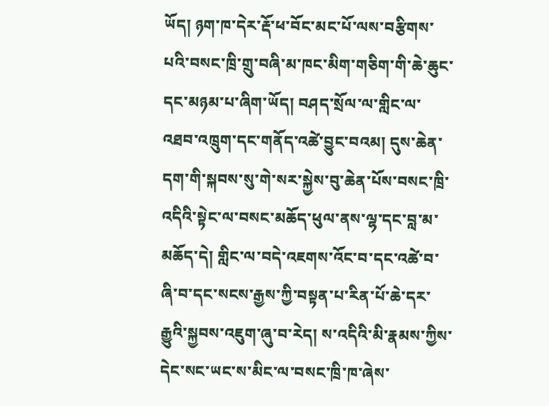ཡོད། ཉག་ཁ་དེར་རྡོ་ཕ་བོང་མང་པོ་ལས་བརྩིགས་པའི་བསང་ཁྲི་གྲུ་བཞི་མ་ཁང་མིག་གཅིག་གི་ཆེ་ཆུང་དང་མཉམ་པ་ཞིག་ཡོད། བཤད་སྲོལ་ལ་གླིང་ལ་འཐབ་འཁྲུག་དང་གནོད་འཚེ་བྱུང་བའམ། དུས་ཆེན་དག་གི་སྐབས་སུ་གེ་སར་སྐྱེས་བུ་ཆེན་པོས་བསང་ཁྲི་འདིའི་སྟེང་ལ་བསང་མཆོད་ཕུལ་ནས་ལྷ་དང་བླ་མ་མཆོད་དེ། གླིང་ལ་བདེ་འཇགས་འོང་བ་དང་འཚེ་བ་ཞི་བ་དང་སངས་རྒྱས་ཀྱི་བསྟན་པ་རིན་པོ་ཆེ་དར་རྒྱུའི་སྐྱབས་འཇུག་ཞུ་བ་རེད། ས་འདིའི་མི་རྣམས་ཀྱིས་དེང་སང་ཡང་ས་མིང་ལ་བསང་ཁྲི་ཁ་ཞེས་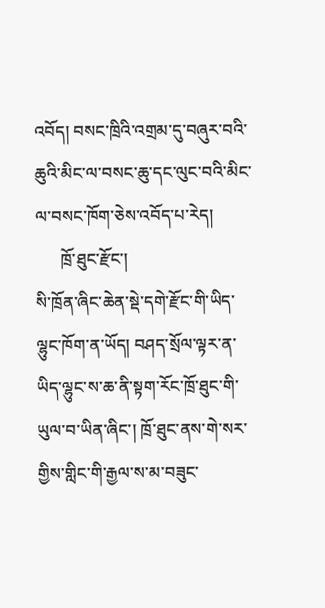འབོད། བསང་ཁྲིའི་འགྲམ་དུ་བཞུར་བའི་ཆུའི་མིང་ལ་བསང་ཆུ་དང་ལུང་བའི་མིང་ལ་བསང་ཁོག་ཅེས་འབོད་པ་རེད།
      ཁྲོ་ཐུང་རྫོང་།
སི་ཁྲོན་ཞིང་ཆེན་སྡེ་དགེ་རྫོང་གི་ཡིད་ལྷུང་ཁོག་ན་ཡོད། བཤད་སྲོལ་ལྟར་ན་ཡིད་ལྷུང་ས་ཆ་ནི་སྟག་རོང་ཁྲོ་ཐུང་གི་ཡུལ་བ་ཡིན་ཞིང་། ཁྲོ་ཐུང་ནས་གེ་སར་གྱིས་གླིང་གི་རྒྱལ་ས་མ་བཟུང་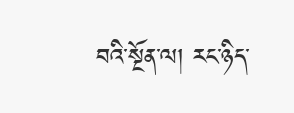བའི་སྔོན་ལ། རང་ཉིད་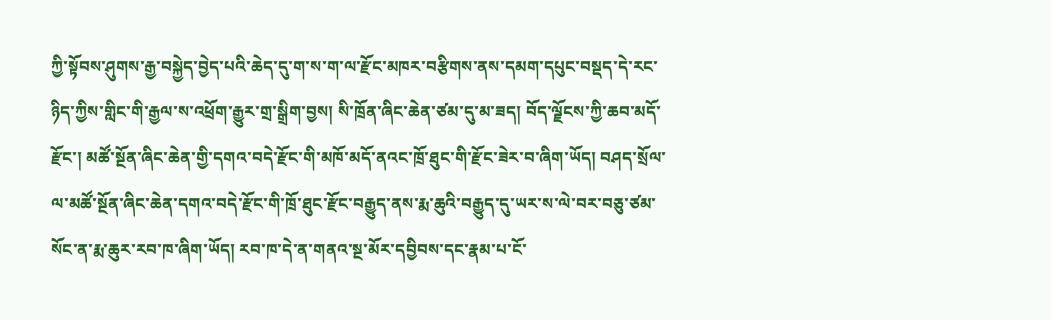ཀྱི་སྟོབས་ཤུགས་རྒྱ་བསྐྱེད་བྱེད་པའི་ཆེད་དུ་ག་ས་ག་ལ་རྫོང་མཁར་བརྩིགས་ནས་དམག་དཔུང་བསྡད་དེ་རང་ཉིད་ཀྱིས་གླིང་གི་རྒྱལ་ས་འཕྲོག་རྒྱུར་གྲ་སྒྲིག་བྱས། སི་ཁྲོན་ཞིང་ཆེན་ཙམ་དུ་མ་ཟད། བོད་ལྗོངས་ཀྱི་ཆབ་མདོ་རྫོང་། མཚོ་སྔོན་ཞིང་ཆེན་གྱི་དགའ་བདེ་རྫོང་གི་མཁོ་མདོ་ནའང་ཁྲོ་ཐུང་གི་རྫོང་ཟེར་བ་ཞིག་ཡོད། བཤད་སྲོལ་ལ་མཚོ་སྔོན་ཞིང་ཆེན་དགའ་བདེ་རྫོང་གི་ཁྲོ་ཐུང་རྫོང་བརྒྱུད་ནས་རྨ་ཆུའི་བརྒྱུད་དུ་ཡར་ས་ལེ་བར་བཅུ་ཙམ་སོང་ན་རྨ་ཆུར་རབ་ཁ་ཞིག་ཡོད། རབ་ཁ་དེ་ན་གནའ་སྔ་མོར་དབྱིབས་དང་རྣམ་པ་ངོ་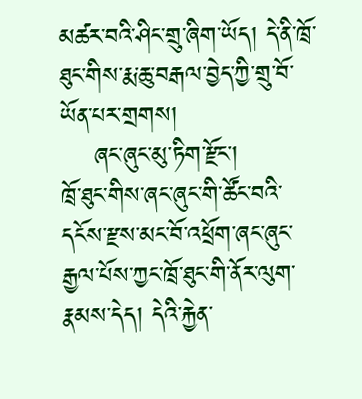མཚར་བའི་ཤིང་གྲུ་ཞིག་ཡོད། དེ་ནི་ཁྲོ་ཐུང་གིས་རྨ་ཆུ་བརྒལ་བྱེད་ཀྱི་གྲུ་བོ་ཡོན་པར་གྲགས།
    ཞང་ཞུང་མུ་ཏིག་རྫོང་།
ཁྲོ་ཐུང་གིས་ཞང་ཞུང་གི་ཚོང་བའི་དངོས་རྫས་མང་བོ་འཕྲོག་ཞང་ཞུང་རྒྱལ་པོས་ཀྱང་ཁྲོ་ཐུང་གི་ནོར་ལུག་རྣམས་དེད། དེའི་རྐྱེན་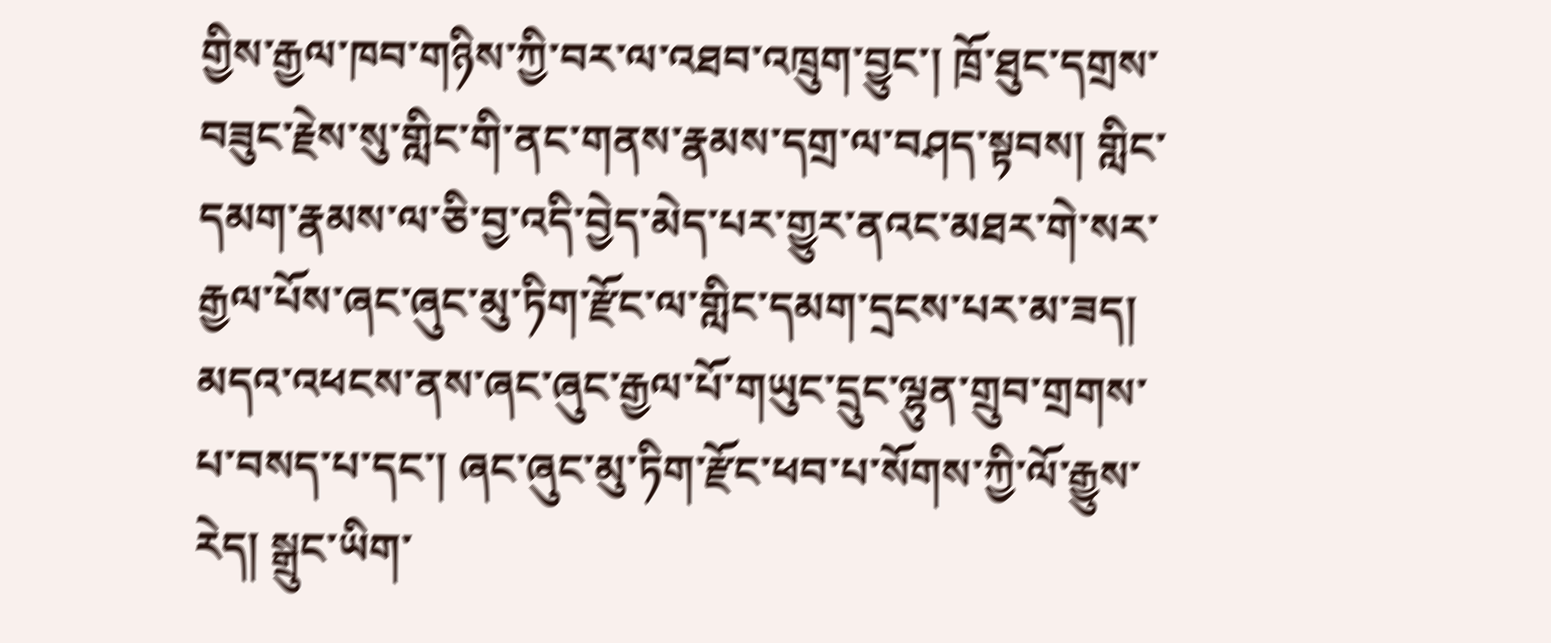གྱིས་རྒྱལ་ཁབ་གཉིས་ཀྱི་བར་ལ་འཐབ་འཁྲུག་བྱུང་། ཁྲོ་ཐུང་དགྲས་བཟུང་རྗེས་སུ་གླིང་གི་ནང་གནས་རྣམས་དགྲ་ལ་བཤད་སྟབས། གླིང་དམག་རྣམས་ལ་ཅི་བྱ་འདི་བྱེད་མེད་པར་གྱུར་ནའང་མཐར་གེ་སར་རྒྱལ་པོས་ཞང་ཞུང་མུ་ཏིག་རྫོང་ལ་གླིང་དམག་དྲངས་པར་མ་ཟད། མདའ་འཕངས་ནས་ཞང་ཞུང་རྒྱལ་པོ་གཡུང་དྲུང་ལྷུན་གྲུབ་གྲགས་པ་བསད་པ་དང་། ཞང་ཞུང་མུ་ཏིག་རྫོང་ཕབ་པ་སོགས་ཀྱི་ལོ་རྒྱུས་རེད། སྒྲུང་ཡིག་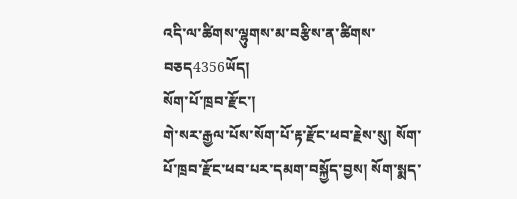འདི་ལ་ཚིགས་ལྷུགས་མ་བརྩིས་ན་ཚིགས་བཅད4356ཡོད།
སོག་པོ་ཁྲབ་རྫོང་།
གེ་སར་རྒྱལ་པོས་སོག་པོ་རྟ་རྫོང་ཕབ་རྗེས་སུ། སོག་པོ་ཁྲབ་རྫོང་ཕབ་པར་དམག་བསྐྱོད་བྱས། སོག་སྨད་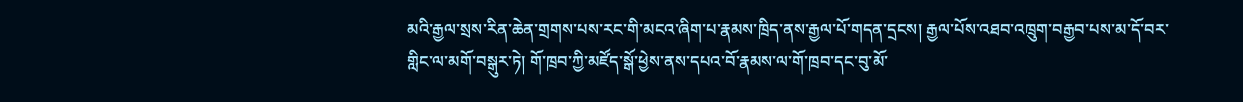མའི་རྒྱལ་སྲས་རིན་ཆེན་གྲགས་པས་རང་གི་མངའ་ཞིག་པ་རྣམས་ཁྲིད་ནས་རྒྱལ་པོ་གདན་དྲངས། རྒྱལ་པོས་འཐབ་འཁྲུག་བརྒྱབ་པས་མ་དོ་བར་གླིང་ལ་མགོ་བསྒུར་ཏེ། གོ་ཁྲབ་ཀྱི་མཛོད་སྒོ་ཕྱེས་ནས་དཔའ་བོ་རྣམས་ལ་གོ་ཁྲབ་དང་བུ་མོ་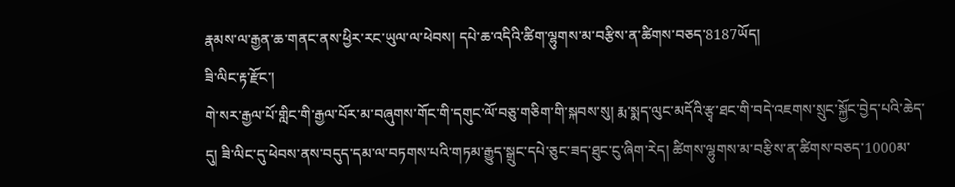རྣམས་ལ་རྒྱན་ཆ་གནང་ནས་ཕྱིར་རང་ཡུལ་ལ་ཕེབས། དཔེ་ཆ་འདིའི་ཚིག་ལྷུགས་མ་བརྩིས་ན་ཚིགས་བཅད་8187ཡོད།
ཟི་ལིང་རྟ་རྫོང་།
གེ་སར་རྒྱལ་པོ་གླིང་གི་རྒྱལ་པོར་མ་བཞུགས་གོང་གི་དགུང་ལོ་བཅུ་གཅིག་གི་སྐབས་སུ། རྨ་སྨད་ལུང་མདོའི་རྩྭ་ཐང་གི་བདེ་འཇགས་སྲུང་སྐྱོང་བྱེད་པའི་ཆེད་དུ། ཟི་ལིང་དུ་ཕེབས་ནས་བདུད་དམ་ལ་བཏགས་པའི་གཏམ་རྒྱུད་སྒྲུང་དཔེ་ཅུང་ཟད་ཐུང་ངུ་ཞིག་རེད། ཚིགས་ལྷུགས་མ་བརྩིས་ན་ཚིགས་བཅད་1000མ་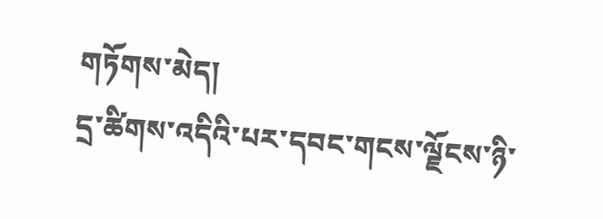གཏོགས་མེད།
དྲ་ཚིགས་འདིའི་པར་དབང་གངས་ལྗོངས་ཉི་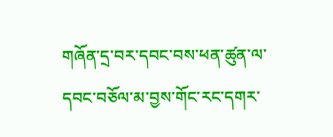གཞོན་དྲ་བར་དབང་བས་ཕན་ཚུན་ལ་དབང་བཅོལ་མ་བྱས་གོང་རང་དགར་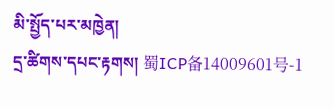མི་སྤྱོད་པར་མཁྱེན།
དྲ་ཚིགས་དཔང་རྟགས། 蜀ICP备14009601号-1